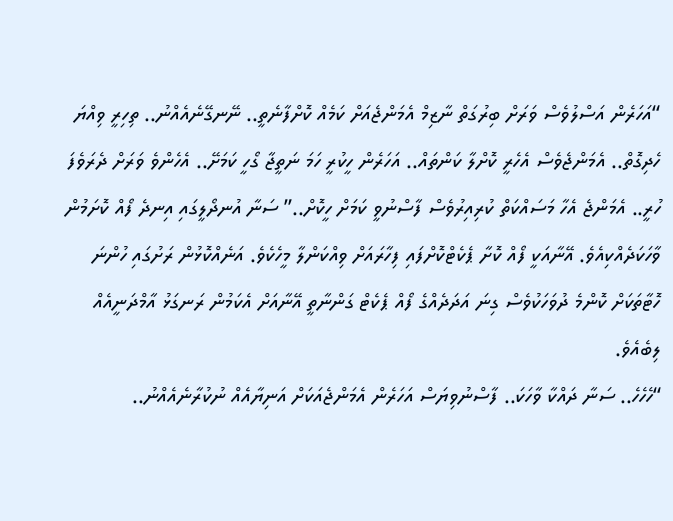“އަހަރެން އަސްލުވެސް ވަރަށް ބިރުގަތް ނާޒިމް އެމަންޖެއަށް ކަމެއް ކޮށްފާނެތީ.. ނޭނގޭނެއެއްނު.. ތިހިރީ ވިއްޔަ ހެދިގޮތް.. އެމަންޖެވެސް އެހެރީ ކޮށްލާ ކަންތައް.. އަހަރެން ހީކުރީ ހަމަ ނަތީޖާ ގޯހީ ކަމަށޭ.. އެހެންވެ ވަރަށް ދެރަވެފަ ހުރީ.. އެމަންޖެ އެހާ މަސައްކަތް ކުރިއިރުވެސް ފާސްނުވީ ކަމަށް ހީކޮށް..” ސަނާ އުނދޯލީގައި އިނދެ ފޯއް ކޮށަމުން ވާހަކަދެއްކިއެވެ. އޭނާއަކީ ފޯއް ކޮށާ ޕެކެޓްކޮށްފައި ފިހާރައަށް ވިއްކަންލާ މީހެކެވެ. އަނެއްކޮޅުން ރަށުގައި ހުންނަ ހޮޓާތަކަށް ކޮންމެ ދުވަހަކުވެސް ގިނަ އަދަދެއްގެ ފޯއް ޕެކެޓް ގަންނާތީ އޭނާއަށް އެކަމުން ރަނގަޅު އާމްދަނީއެއް ލިބެއެވެ.
“ހެހެހެ.. ސަނާ ދައްކާ ވާހަކަ.. ފާސްނުވިޔަސް އަހަރެން އެމަންޖެއަކަށް އަނިޔާއެއް ނުކުރާނެއެއްނު..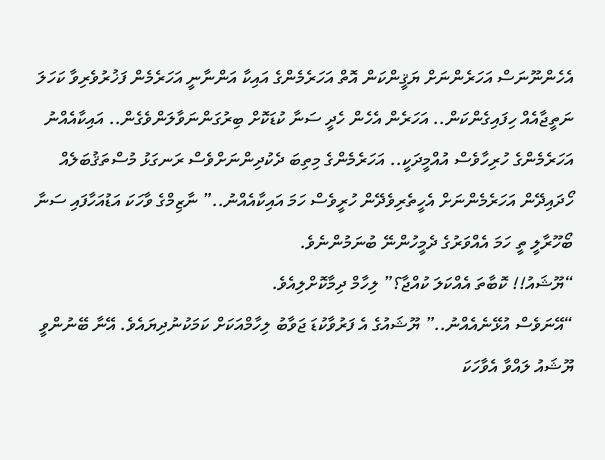އެހެންނޫނަސް އަހަރެންނަށް ޔަޤީންކަން އޮތް އަހަރެމެންގެ އައިކާ އަންނާނީ އަހަރެމެން ފަޚުރުވެރިވާ ކަހަލަ ނަތީޖާއެއް ހިފައިގެންކަން.. އަހަރެން އެހެން ހެދީ ސަނާ ކުޑަކޮށް ބިރުގަންނަވާލަންވެގެން.. އައިކާއެއްނު އަހަރެމެންގެ ހުރިހާވެސް އުއްމީދަކީ.. އަހަރެމެންގެ މިތިބަ ދެކުދިންނަށްވެސް ރަނގަޅު މުސްތަޤުބަލެއް ހޯދައިދޭން އަހަރެމެންނަށް އެހީތެރިވެދޭން ހުރީވެސް ހަމަ އައިކާއެއްނު..” ނާޒިމްގެ ވާހަކަ އަޑުއަހާފައި ސަނާ ބޯހޫރާލީ ތީ ހަމަ އެއްވަރުގެ ދެމީހުންނޭ ބުނަމުންނެވެ.
“ޔޫޝައު!! ކޮބާތަ އެއްކަލަ ކުއްޖާ؟” ލިހާމް ދިމާކޮށްލިއެވެ.
“އޭނަވެސް އުޅޭނެއެއްނު..” ޔޫޝައުގެ އެ ފަރުވާކުޑަ ޖަވާބު ލިހާމްއަކަށް ކަމަކުނުދިޔައެވެ. އޭނާ ބޭނުންވީ ޔޫޝައު ލައްވާ އެވާހަކަ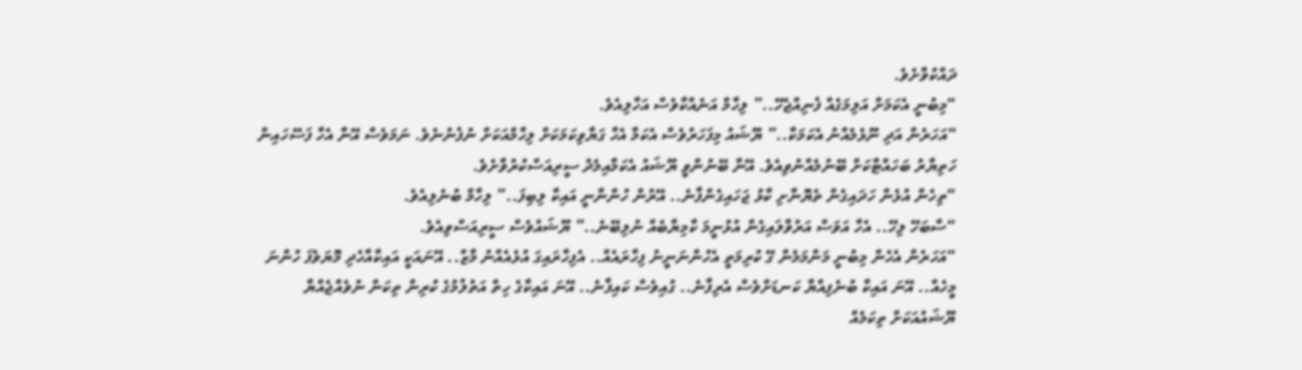ދައްކުވާށެވެ.
“މިބުނީ އެކަމަށް އަލިމަގެއް ފެނިއްޖެހޭ..” ލިހާމް އަނެއްކާވެސް އަހާލިއެވެ.
“އަހަރެން އަދި ނޫޅެމެއްނު އެކަމަކާ..” ޔޫޝައު މިފަހަރުވެސް އެކަމާ އެހާ ގަޔާވިކަމަކަށް ލިހާމްއަކަށް ނުފެނުނެވެ. ނަމަވެސް އޭނާ އެހާ ފަސޭހައިން ހަތިޔާރު ބަހައްޓާކަށް ބޭނުމެއްނުވިއެވެ. އޭނާ ބޭނުންވީ ޔޫޝައު އެކަމާއިމެދު ސީރިއަސްކުރުވާށެވެ.
“ތިހެން އުޅެން ހަދައިގެން ތެޔޮނާށި ކާޅު ޖަހައިގެންފާނެ.. އޭރުން ހުންނާނީ އައިކާ ލިބިފަ..” ލިހާމް ބުނެލިއެވެ.
“ސާބަހޭ ލިހޭ.. އެހާ އަވަސް އަރުވާލައިގެން އުޅުނީމަ ކާމިޔާބެއް ނުލިބޭނެ..” ޔޫޝައުވެސް ސީރިއަސްވިއެވެ.
“އަހަރެން އެހެން މިބުނީ މަންމަމެން ގޭ ކުރިމަތީ އެހުންނަނީނު ފިހާރައެއް.. އެފިހާރައިގަ އުޅެއެއްނު މާޒް.. އޭނައަކީ އައިކާއާހެދި މޮޔަވެފަ ހުންނަ މީހެއް.. އޭނަ އައިކާ ބުނެފިއްޔާ ކަނޑަށްވެސް އެރިފާނެ.. ގުއިވެސް ކައިފާނެ.. އޭނަ އައިކާގެ ހިތް އަތުލުމުގެ ކުރިން ތިކަން ނުވެއްޖެއްޔާ ޔޫޝައުއަކަށް ތިކަމެއް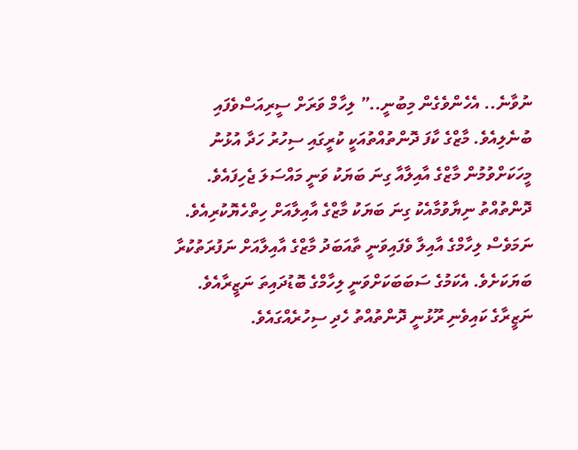ނުވާނެ.. އެހެންވެގެން މިބުނީ..” ލިހާމް ވަރަށް ސީރިއަސްވެފައި ބުނެލިއެވެ. މާޒްގެ ކާފަ ދޮންތުއްތުއަކީ ކުރީގައި ސިހުރު ހަދާ އުޅުނު މީހަކަށްވުމުން މާޒްގެ އާއިލާއާ ގިނަ ބަޔަކު ވަނީ މައްސަލަ ޖެހިފައެވެ. ދޮންތުއްތު ނިޔާވުމާއެކު ގިނަ ބަޔަކު މާޒްގެ އާއިލާއަށް ހިތްހެޔޮކުރިއެވެ. ނަމަވެސް ލިހާމްގެ އާއިލާ ވެފައިވަނީ ތާއަބަދު މާޒްގެ އާއިލާއަށް ނަފުރަތުކުރާ ބަޔަކަށެވެ. އެކަމުގެ ސަބަބަކަށްވަނީ ލިހާމްގެ ބޮޑުދައިތަ ނަޒީރާއެވެ. ނަޒީރާގެ ކައިވެނި ރޫޅުނީ ދޮންތުއްތު ހެދި ސިހުރެއްގައެވެ.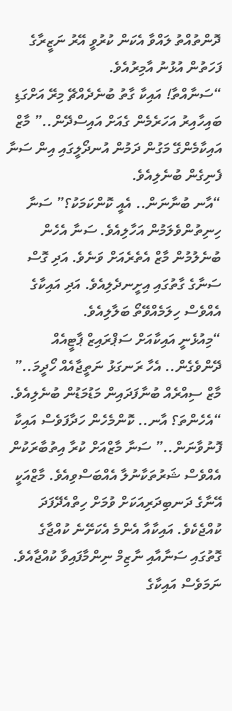ދޮންތުއްތު ލައްވާ އެކަން ކުރުވީ އޭރު ނަޒީރާގެ ފަހަތުން އުޅުނު އާމިރުއެވެ.
“ސަނާއްތާ! އައިކާ ގާތު ބުނެދެއްޗޭ މިރޭ އަށްގަޑި ބައިހާއިރު އަހަރެމެން ގެއަށް އައިސްދޭން..” މާޒް އައިކާމެންގޭ މަގުން ދަމުން އުނދޯލީގައި އިން ސަނާ ފެނިގެން ބުނެލިއެވެ.
“އާނ ބުނާނަން.. އެއީ ކޮންކަމަކު؟” ސަނާ ހިނިތުންވެލަމުން އަހާލިއެވެ. ސަނާ އެހެން ބުނެލުމުން މާޒް އެތެރެއަށް ވަނެވެ. އަދި ގޮސް ސަނާގެ ގާތުގައި އިށީނދެލިއެވެ. އަދި އައިކާގެ އެއްވެސް ހިލަމެއްވޭތޯ ބަލާލިއެވެ.
“މިއުޅެނީ އައިކާއަށް ސަޕްރައިޒް ޕާޓީއެއް ދޭންވެގެން.. އެހާ ރަނގަޅު ނަތީޖާއެއް ހޯދީމަ..” މާޒް ސިއްރެއް ބުނާފަދައިން މަޑުމަޑުން ބުނެލިއެވެ.
“އެހެންތަ؟ އާނ.. ކޮންމެހެން ހަދާފަވެސް އައިކާ ފޮނުވާނަން..” ސަނާ މާޒްއަށް ކުރާ އިތުބާރަކުން އެއްވެސް ޝަރުތަކާނުލާ އެއްބަސްވިއެވެ. މާޒްއަކީ އޭނާގެ ދަނބިދަރިއަކަށް ވުމަށް ހިތްއެދޭފަދަ ކުއްޖެކެވެ. އައިކާއާ އެންމެ އެކަށޭނެ ކުއްޖާގެ ގޮތުގައި ސަނާއާއި ނާޒިމް ނިންމާފައިވާ ކުއްޖާއެވެ. ނަމަވެސް އައިކާގެ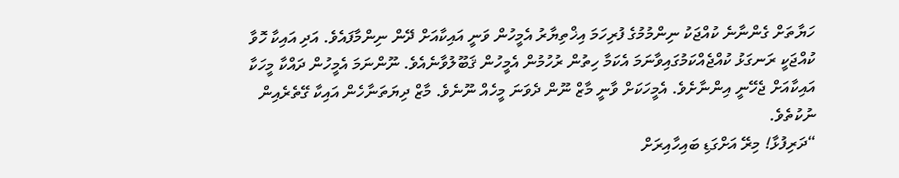ހަޔާތަށް ގެންނާނެ ކުއްޖަކު ނިންމުމުގެ ފުރިހަމަ އިޚްތިޔާރު އެމީހުން ވަނީ އައިކާއަށް ދޭން ނިންމާފައެވެ. އަދި އައިކާ ހޮވާ ކުއްޖަކީ ރަނގަޅު ކުއްޖެއްކަމުގައިވާނަމަ އެކަމާ ހިތުން ރުހުމުން އެމީހުން ޤަބޫލުވާނެއެވެ. ނޫންނަމަ އެމީހުން ދައްކާ މީހަކާ އައިކާއަށް ޖެހޭނީ އިންނާށެވެ. އެމީހަކަށް ވާނީ މާޒް ނޫން ދެވަނަ މީހެއް ނޫނެވެ. މާޒް ދިޔަތަނާހެން އައިކާ ގޭތެރެއިން ނުކުތެވެ.
“ދަރިފުޅާ! މިރޭ އަށްގަޑި ބައިހާއިރަށް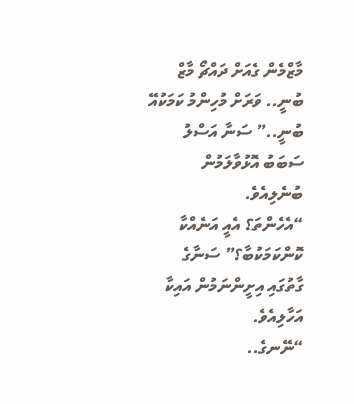މާޒްމެން ގެއަށް ދައްޗޯ މާޒް ބުނީ.. ވަރަށް މުހިންމު ކަމަކުއޭ ބުނީ..” ސަނާ އަސްލު ސަބަބު އޮޅުވާލަމުން ބުނެލިއެވެ.
“އެހެންތަ؟ އެއީ އަނެއްކާ ކޮންކަމަކުބާ؟” ސަނާގެ ގާތުގައި އިށީންނަމުން އައިކާ އަހާލިއެވެ.
“ނޭނގެ..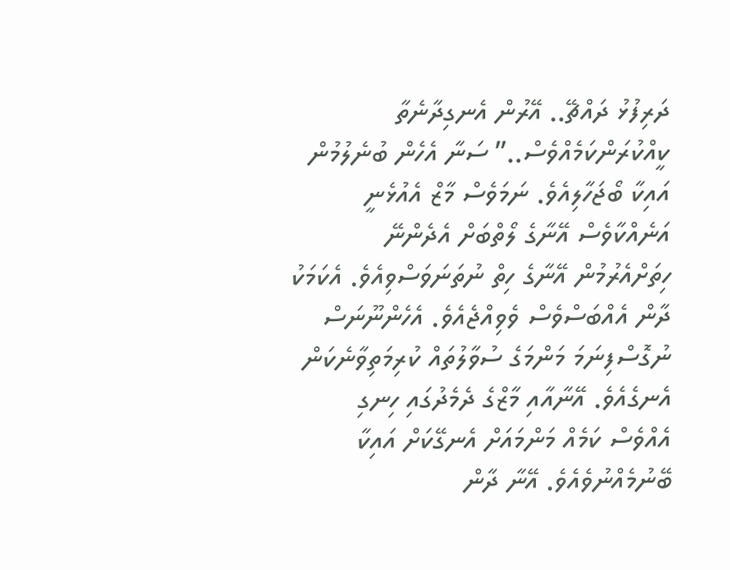ދަރިފުޅު ދައްޗޭ.. އޭރުން އެނގިދާނެތާ ކީއްކުރަންކަމެއްވެސް..” ސަނާ އެހެން ބުނެލުމުން އައިކާ ބޯޖަހާލިއެވެ. ނަމަވެސް މާޒް އެއުޅެނީ އަނެއްކާވެސް އޭނާގެ ލޯތްބަށް އެދެންނޭ ހިތަށްއެރުމުން އޭނާގެ ހިތް ނުތަނަވަސްވިއެވެ. އެކަމަކު ދާން އެއްބަސްވެސް ވެވިއްޖެއެވެ. އެހެންނޫނަސް ނުގޮސްފިނަމަ މަންމަގެ ސުވާލުތައް ކުރިމަތިވާނެކަން އެނގެއެވެ. އޭނާއާއި މާޒްގެ ދެމެދުގައި ހިނގި އެއްވެސް ކަމެއް މަންމައަށް އެނގޭކަށް އައިކާ ބޭނުމެއްނުވެއެވެ. އޭނާ ދާން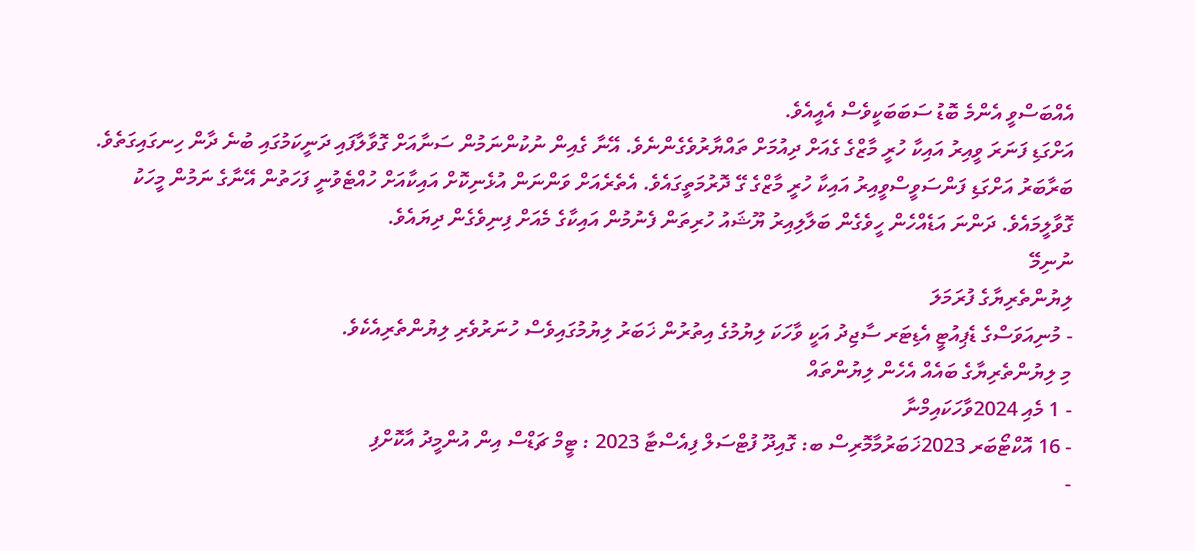އެއްބަސްވީ އެންމެ ބޮޑު ސަބަބަކީވެސް އެއީއެވެ.
އަށްގަޑި ފަނަރަ ވީއިރު އައިކާ ހުރީ މާޒްގެ ގެއަށް ދިއުމަށް ތައްޔާރުވެގެންނެވެ. އޭނާ ގެއިން ނުކުންނަމުން ސަނާއަށް ގޮވާލާފައި ދަނީކަމުގައި ބުނެ ދާން ހިނގައިގަތެވެ. ބަރާބަރު އަށްގަޑި ފަންސަވީސްވީއިރު އައިކާ ހުރީ މާޒްގެ ގޭ ދޮރުމަތީގައެވެ. އެތެރެއަށް ވަންނަން އުޅެނިކޮށް އައިކާއަށް ހުއްޓެވުނީ ފަހަތުން އޭނާގެ ނަމުން މީހަކު ގޮވާލީމައެވެ. ދަންނަ އަޑެއްހެން ހީވެގެން ބަލާލިއިރު ޔޫޝައު ހުރިތަން ފެނުމުން އައިކާގެ މެއަށް ފިނިވެގެން ދިޔައެވެ.
ނުނިމޭ
ލިޔުންތެރިޔާގެ ފުރަމަލަ
- މުނިއަވަސްގެ ޑެޕިއުޓީ އެޑިޓަރ ސާޖިދު އަކީ ވާހަކަ ލިޔުމުގެ އިތުރުން ޚަބަރު ލިޔުމުގައިވެސް ހުނަރުވެރި ލިޔުންތެރިއެކެވެ.
މި ލިޔުންތެރިޔާގެ ބައެއް އެހެން ލިޔުންތައް
- 1 މެއި 2024ވާހަކައިމްނާ
- 16 އޮކްޓޯބަރ 2023ޚަބަރުމާމޮރިސް ބ: ގޮއިދޫ ފުޓްސަލް ފިއެސްޓާ 2023 : ޓީމް ޗަޑްސް އިން އުންމީދު އާކޮށްފި
-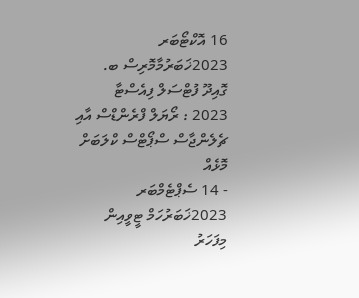16 އޮކްޓޯބަރ 2023ޚަބަރުމާމޮރިސް ބ. ގޮއިދޫ ފުޓްސަލް ފިއެސްޓާ 2023 : ރޯޔަލް ފްރެންޑްސް އާއި ޗެލެންޖާސް ސްޕޯޓްސް ކްލަބަށް މޮޅެއް
- 14 ސެޕްޓެމްބަރ 2023ޚަބަރުހަމް ޓީވީއިން މިފަހަރު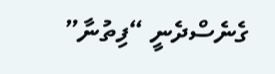ގެނެސްދެނީ “ފިތުނާ”